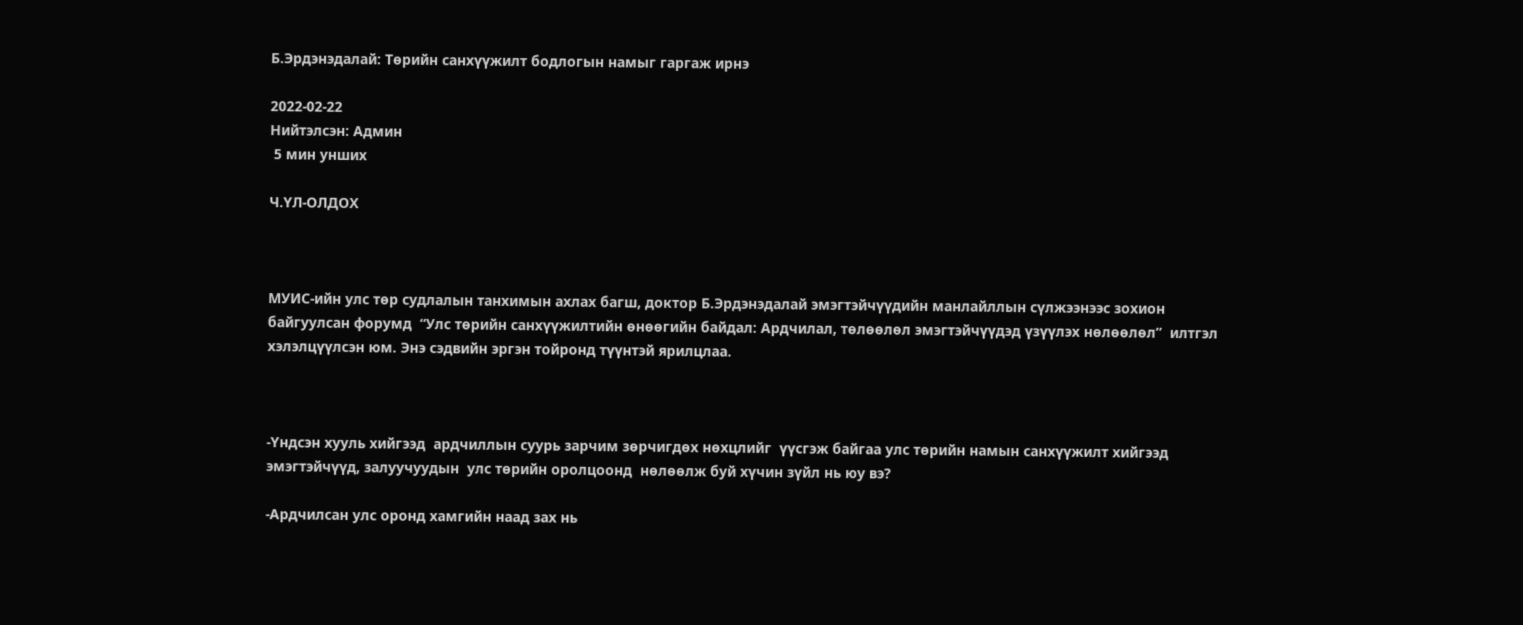Б.Эрдэнэдалай: Төрийн санхүүжилт бодлогын намыг гаргаж ирнэ

2022-02-22
Нийтэлсэн: Админ
 5 мин унших

Ч.ҮЛ-ОЛДОХ



МУИС-ийн улс төр судлалын танхимын ахлах багш, доктор Б.Эрдэнэдалай эмэгтэйчүүдийн манлайллын сүлжээнээс зохион байгуулсан форумд  “Улс төрийн санхүүжилтийн өнөөгийн байдал: Ардчилал, төлөөлөл эмэгтэйчүүдэд үзүүлэх нөлөөлөл”  илтгэл хэлэлцүүлсэн юм. Энэ сэдвийн эргэн тойронд түүнтэй ярилцлаа.



-Үндсэн хууль хийгээд  ардчиллын суурь зарчим зөрчигдөх нөхцлийг  үүсгэж байгаа улс төрийн намын санхүүжилт хийгээд  эмэгтэйчүүд, залуучуудын  улс төрийн оролцоонд  нөлөөлж буй хүчин зүйл нь юу вэ?

-Ардчилсан улс оронд хамгийн наад зах нь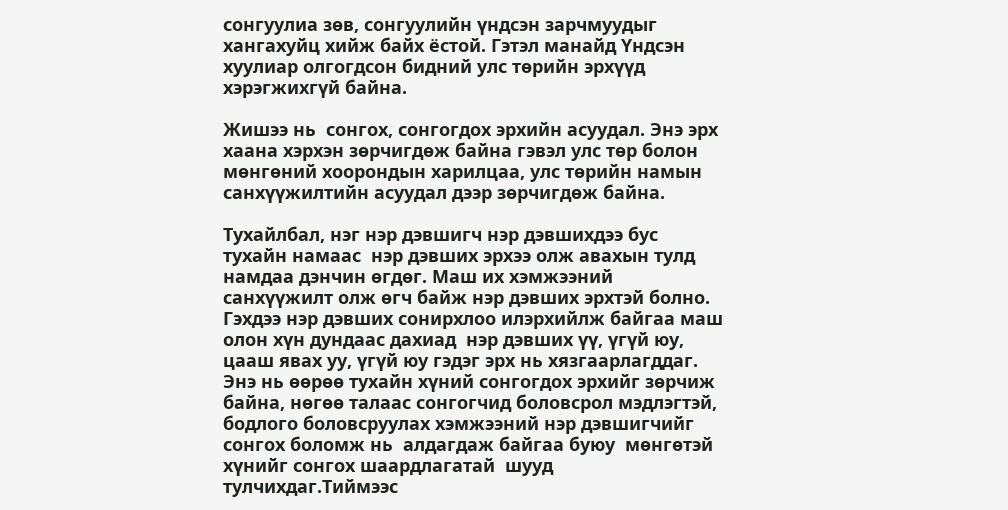сонгуулиа зөв, сонгуулийн үндсэн зарчмуудыг хангахуйц хийж байх ёстой. Гэтэл манайд Үндсэн хуулиар олгогдсон бидний улс төрийн эрхүүд хэрэгжихгүй байна.

Жишээ нь  сонгох, сонгогдох эрхийн асуудал. Энэ эрх хаана хэрхэн зөрчигдөж байна гэвэл улс төр болон мөнгөний хоорондын харилцаа, улс төрийн намын санхүүжилтийн асуудал дээр зөрчигдөж байна.

Тухайлбал, нэг нэр дэвшигч нэр дэвшихдээ бус  тухайн намаас  нэр дэвших эрхээ олж авахын тулд намдаа дэнчин өгдөг. Маш их хэмжээний санхүүжилт олж өгч байж нэр дэвших эрхтэй болно. Гэхдээ нэр дэвших сонирхлоо илэрхийлж байгаа маш олон хүн дундаас дахиад  нэр дэвших үү, үгүй юу, цааш явах уу, үгүй юу гэдэг эрх нь хязгаарлагддаг. Энэ нь өөрөө тухайн хүний сонгогдох эрхийг зөрчиж байна, нөгөө талаас сонгогчид боловсрол мэдлэгтэй, бодлого боловсруулах хэмжээний нэр дэвшигчийг сонгох боломж нь  алдагдаж байгаа буюу  мөнгөтэй хүнийг сонгох шаардлагатай  шууд тулчихдаг.Тиймээс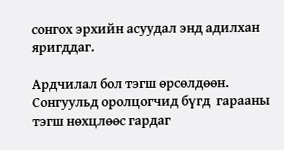сонгох эрхийн асуудал энд адилхан  яригддаг.

Ардчилал бол тэгш өрсөлдөөн. Сонгуульд оролцогчид бүгд  гарааны тэгш нөхцлөөс гардаг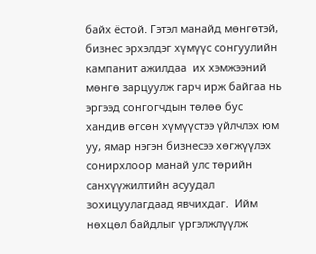байх ёстой. Гэтэл манайд мөнгөтэй, бизнес эрхэлдэг хүмүүс сонгуулийн кампанит ажилдаа  их хэмжээний мөнгө зарцуулж гарч ирж байгаа нь эргээд сонгогчдын төлөө бус хандив өгсөн хүмүүстээ үйлчлэх юм уу, ямар нэгэн бизнесээ хөгжүүлэх сонирхлоор манай улс төрийн  санхүүжилтийн асуудал зохицуулагдаад явчихдаг.  Ийм нөхцөл байдлыг үргэлжлүүлж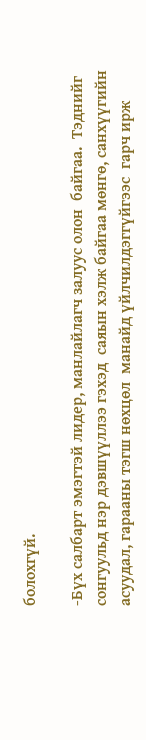болохгүй.

-Бүх салбарт эмэгтэй лидер, манлайлагч залуус олон  байгаа.  Тэднийг сонгуульд нэр дэвшүүллээ гэхэд  саяын хэлж байгаа мөнгө, санхүүгийн асуудал, гарааны тэгш нөхцөл  манайд үйлчилдэггүйгээс  гарч ирж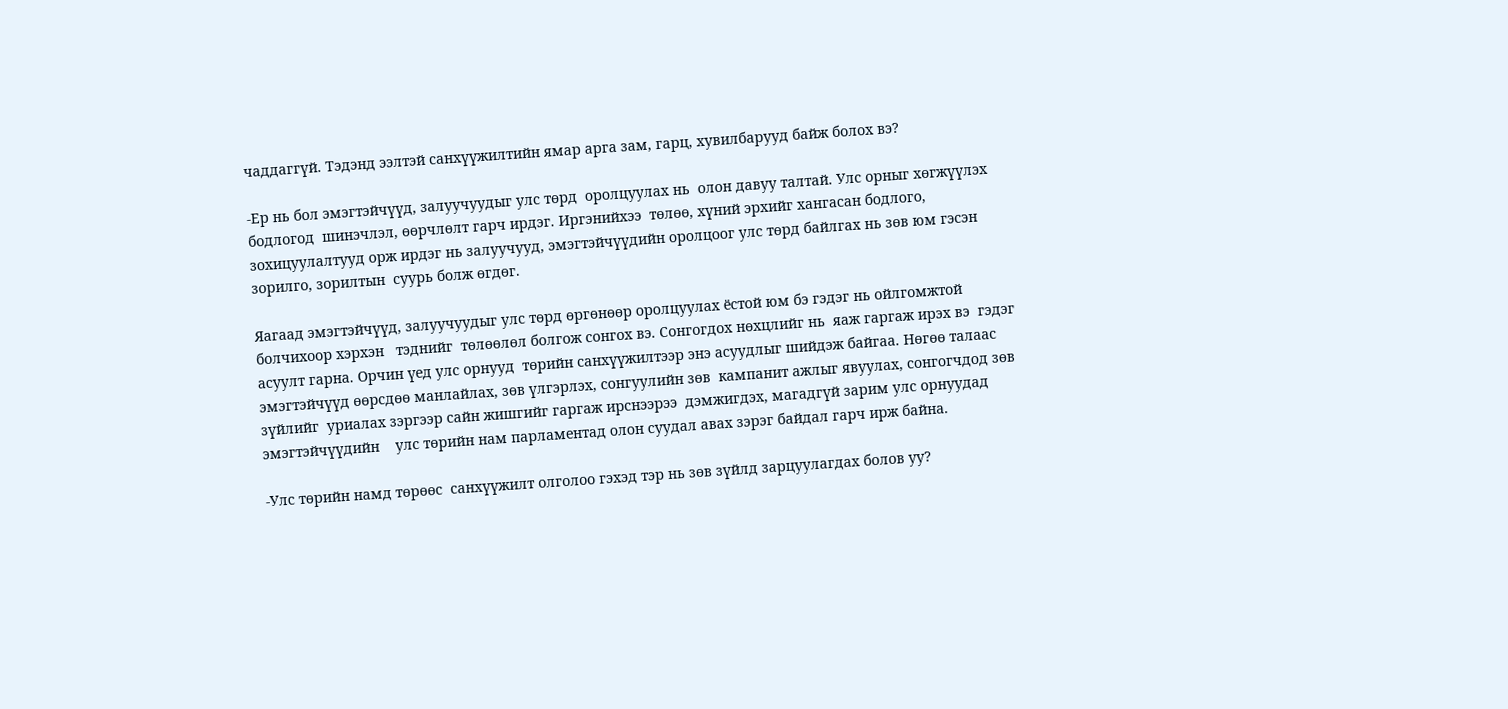чаддаггүй. Тэдэнд ээлтэй санхүүжилтийн ямар арга зам, гарц, хувилбарууд байж болох вэ?

-Ер нь бол эмэгтэйчүүд, залуучуудыг улс төрд  оролцуулах нь  олон давуу талтай. Улс орныг хөгжүүлэх бодлогод  шинэчлэл, өөрчлөлт гарч ирдэг. Иргэнийхээ  төлөө, хүний эрхийг хангасан бодлого, зохицуулалтууд орж ирдэг нь залуучууд, эмэгтэйчүүдийн оролцоог улс төрд байлгах нь зөв юм гэсэн  зорилго, зорилтын  суурь болж өгдөг.

Яагаад эмэгтэйчүүд, залуучуудыг улс төрд өргөнөөр оролцуулах ёстой юм бэ гэдэг нь ойлгомжтой болчихоор хэрхэн   тэднийг  төлөөлөл болгож сонгох вэ. Сонгогдох нөхцлийг нь  яаж гаргаж ирэх вэ  гэдэг асуулт гарна. Орчин үед улс орнууд  төрийн санхүүжилтээр энэ асуудлыг шийдэж байгаа. Нөгөө талаас эмэгтэйчүүд өөрсдөө манлайлах, зөв үлгэрлэх, сонгуулийн зөв  кампанит ажлыг явуулах, сонгогчдод зөв зүйлийг  уриалах зэргээр сайн жишгийг гаргаж ирснээрээ  дэмжигдэх, магадгүй зарим улс орнуудад  эмэгтэйчүүдийн    улс төрийн нам парламентад олон суудал авах зэрэг байдал гарч ирж байна.

-Улс төрийн намд төрөөс  санхүүжилт олголоо гэхэд тэр нь зөв зүйлд зарцуулагдах болов уу?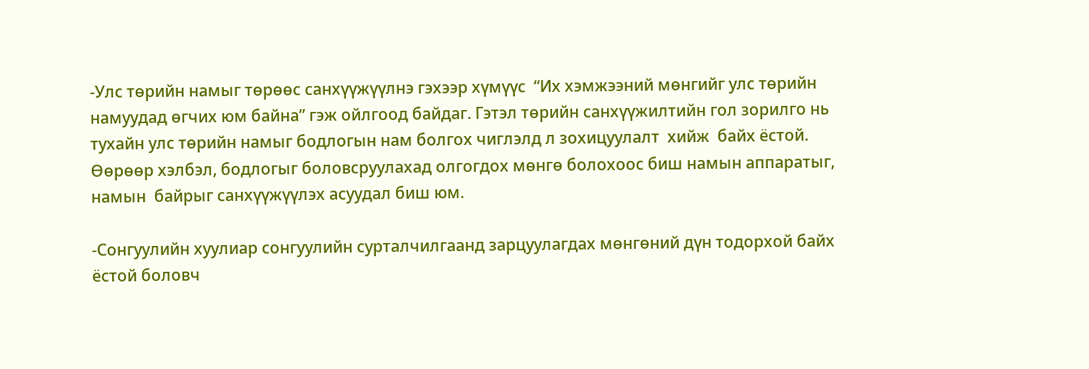-Улс төрийн намыг төрөөс санхүүжүүлнэ гэхээр хүмүүс  “Их хэмжээний мөнгийг улс төрийн намуудад өгчих юм байна” гэж ойлгоод байдаг. Гэтэл төрийн санхүүжилтийн гол зорилго нь тухайн улс төрийн намыг бодлогын нам болгох чиглэлд л зохицуулалт  хийж  байх ёстой. Өөрөөр хэлбэл, бодлогыг боловсруулахад олгогдох мөнгө болохоос биш намын аппаратыг, намын  байрыг санхүүжүүлэх асуудал биш юм.

-Сонгуулийн хуулиар сонгуулийн сурталчилгаанд зарцуулагдах мөнгөний дүн тодорхой байх ёстой боловч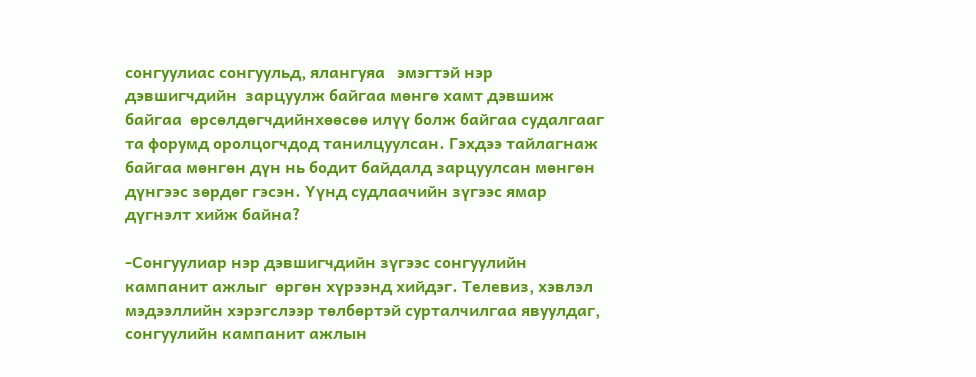сонгуулиас сонгуульд, ялангуяа   эмэгтэй нэр дэвшигчдийн  зарцуулж байгаа мөнгө хамт дэвшиж байгаа  өрсөлдөгчдийнхөөсөө илүү болж байгаа судалгааг та форумд оролцогчдод танилцуулсан. Гэхдээ тайлагнаж байгаа мөнгөн дүн нь бодит байдалд зарцуулсан мөнгөн дүнгээс зөрдөг гэсэн. Үүнд судлаачийн зүгээс ямар дүгнэлт хийж байна?

-Сонгуулиар нэр дэвшигчдийн зүгээс сонгуулийн кампанит ажлыг  өргөн хүрээнд хийдэг. Телевиз, хэвлэл мэдээллийн хэрэгслээр төлбөртэй сурталчилгаа явуулдаг, сонгуулийн кампанит ажлын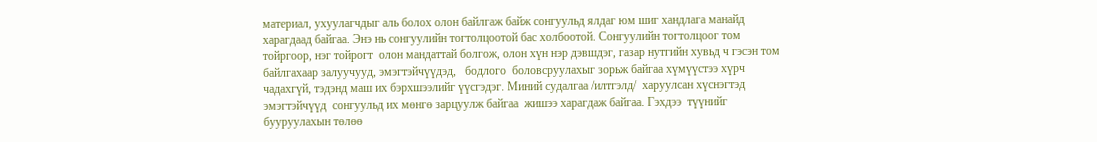материал, ухуулагчдыг аль болох олон байлгаж байж сонгуульд ялдаг юм шиг хандлага манайд харагдаад байгаа. Энэ нь сонгуулийн тогтолцоотой бас холбоотой. Сонгуулийн тогтолцоог том тойргоор, нэг тойрогт  олон мандаттай болгож, олон хүн нэр дэвшдэг, газар нутгийн хувьд ч гэсэн том  байлгахаар залуучууд, эмэгтэйчүүдэд,   бодлого  боловсруулахыг зорьж байгаа хүмүүстээ хүрч чадахгүй, тэдэнд маш их бэрхшээлийг үүсгэдэг. Миний судалгаа /илтгэлд/  харуулсан хүснэгтэд  эмэгтэйчүүд  сонгуульд их мөнгө зарцуулж байгаа  жишээ харагдаж байгаа. Гэхдээ  түүнийг бууруулахын төлөө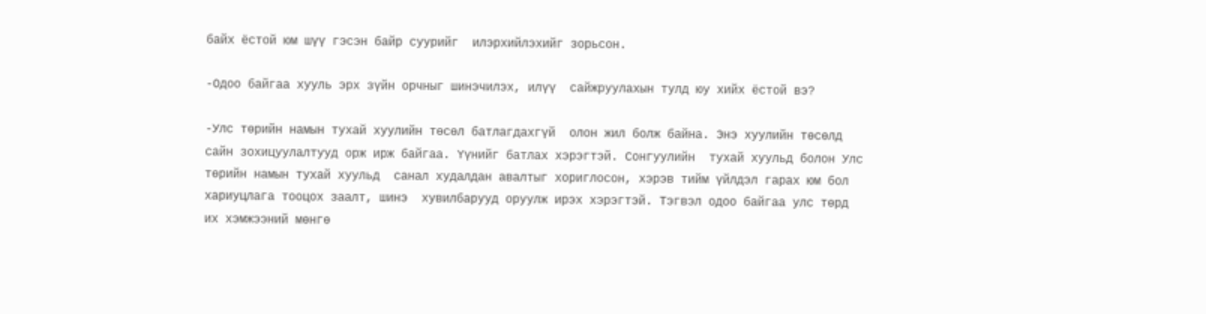байх ёстой юм шүү гэсэн байр суурийг  илэрхийлэхийг зорьсон.

-Одоо байгаа хууль эрх зүйн орчныг шинэчилэх, илүү  сайжруулахын тулд юу хийх ёстой вэ?

-Улс төрийн намын тухай хуулийн төсөл батлагдахгүй  олон жил болж байна. Энэ хуулийн төсөлд сайн зохицуулалтууд орж ирж байгаа. Үүнийг батлах хэрэгтэй. Сонгуулийн  тухай хуульд болон Улс төрийн намын тухай хуульд  санал худалдан авалтыг хориглосон, хэрэв тийм үйлдэл гарах юм бол хариуцлага тооцох заалт, шинэ  хувилбарууд оруулж ирэх хэрэгтэй. Тэгвэл одоо байгаа улс төрд их хэмжээний мөнгө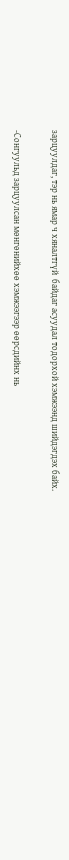зарцуулдаг, тэр нь ямар ч хяналтгүй  байдаг асуудал тодорхой хэмжээнд шийдэгдэх байх.

-Сонгуульд зарцуулсан мөнгөнийхөө хэмжээгээр өөрсдийнх нь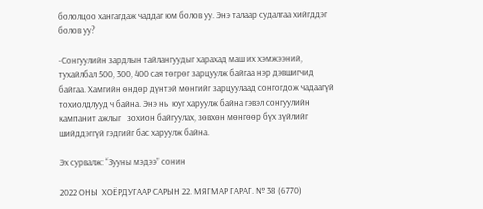бололцоо хангагдаж чаддаг юм болов уу. Энэ талаар судалгаа хийгддэг болов уу?

-Сонгуулийн зардлын тайлангуудыг харахад маш их хэмжээний, тухайлбал 500, 300, 400 сая төгрөг зарцуулж байгаа нэр дэвшигчид байгаа. Хамгийн өндөр дүнтэй мөнгийг зарцуулаад сонгогдож чадаагүй тохиолдлууд ч байна. Энэ нь  юуг харуулж байна гэвэл сонгуулийн кампанит ажлыг   зохион байгуулах, зөвхөн мөнгөөр бүх зүйлийг шийддэггүй гэдгийг бас харуулж байна.

Эх сурвалж: “Зууны мэдээ” сонин

2022 ОНЫ  ХОЁРДУГААР САРЫН 22. МЯГМАР ГАРАГ. № 38 (6770)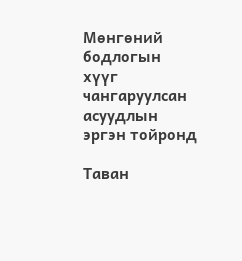Мөнгөний бодлогын хүүг чангаруулсан асуудлын эргэн тойронд

Таван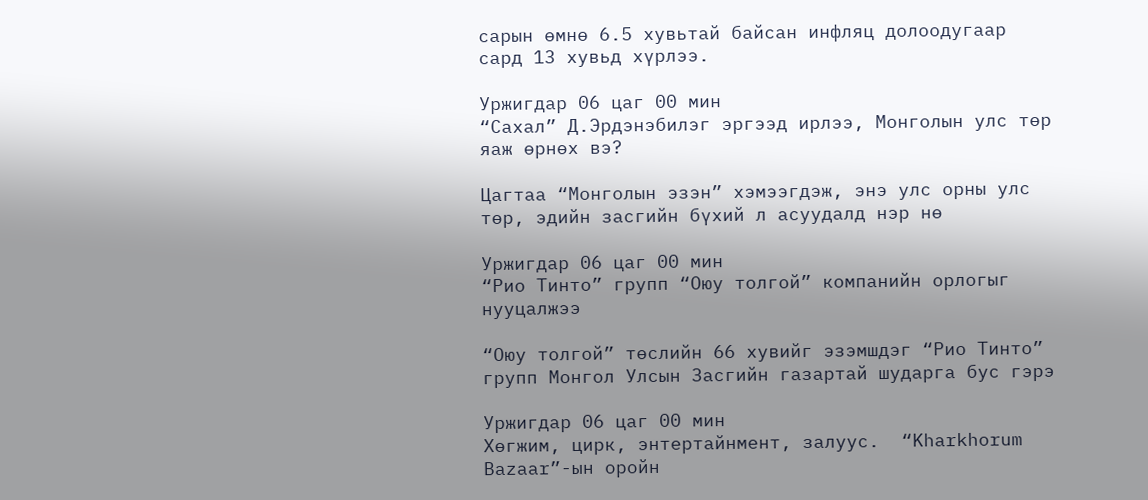сарын өмнө 6.5 хувьтай байсан инфляц долоодугаар сард 13 хувьд хүрлээ.

Уржигдар 06 цаг 00 мин
“Сахал” Д.Эрдэнэбилэг эргээд ирлээ, Монголын улс төр яаж өрнөх вэ?

Цагтаа “Монголын эзэн” хэмээгдэж, энэ улс орны улс төр, эдийн засгийн бүхий л асуудалд нэр нө

Уржигдар 06 цаг 00 мин
“Рио Тинто” групп “Оюу толгой” компанийн орлогыг нууцалжээ

“Оюу толгой” төслийн 66 хувийг эзэмшдэг “Рио Тинто” групп Монгол Улсын Засгийн газартай шударга бус гэрэ

Уржигдар 06 цаг 00 мин
Хөгжим, цирк, энтертайнмент, залуус.  “Kharkhorum Bazaar”-ын оройн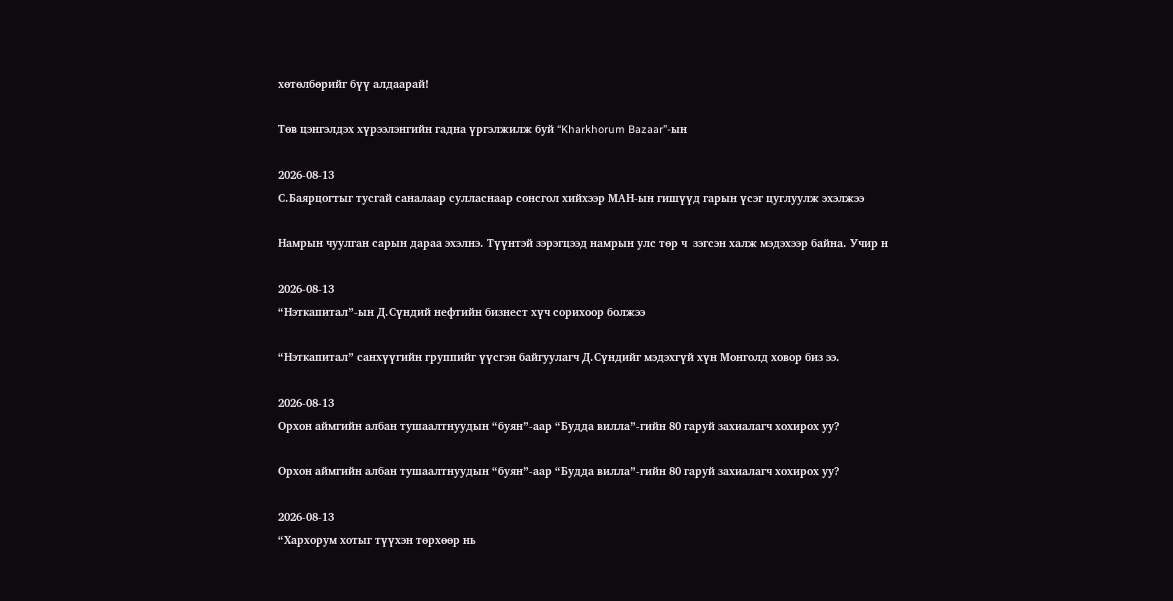хөтөлбөрийг бүү алдаарай!

Төв цэнгэлдэх хүрээлэнгийн гадна үргэлжилж буй “Kharkhorum Bazaar”-ын

2026-08-13
С.Баярцогтыг тусгай саналаар сулласнаар сонсгол хийхээр МАН-ын гишүүд гарын үсэг цуглуулж эхэлжээ

Намрын чуулган сарын дараа эхэлнэ. Түүнтэй зэрэгцээд намрын улс төр ч  зэгсэн халж мэдэхээр байна. Учир н

2026-08-13
“Нэткапитал”-ын Д.Сүндий нефтийн бизнест хүч сорихоор болжээ

“Нэткапитал” санхүүгийн группийг үүсгэн байгуулагч Д.Сүндийг мэдэхгүй хүн Монголд ховор биз ээ.

2026-08-13
Орхон аймгийн албан тушаалтнуудын “буян”-аар “Будда вилла”-гийн 80 гаруй захиалагч хохирох уу?

Орхон аймгийн албан тушаалтнуудын “буян”-аар “Будда вилла”-гийн 80 гаруй захиалагч хохирох уу?

2026-08-13
“Хархорум хотыг түүхэн төрхөөр нь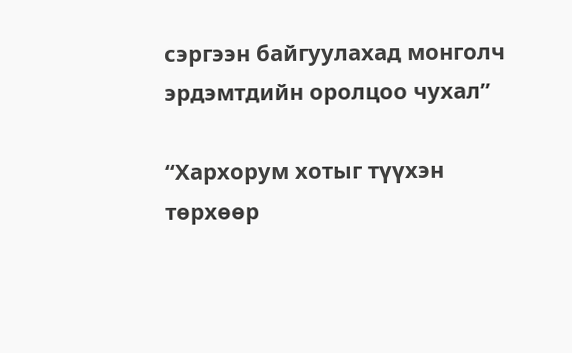сэргээн байгуулахад монголч эрдэмтдийн оролцоо чухал”

“Хархорум хотыг түүхэн төрхөөр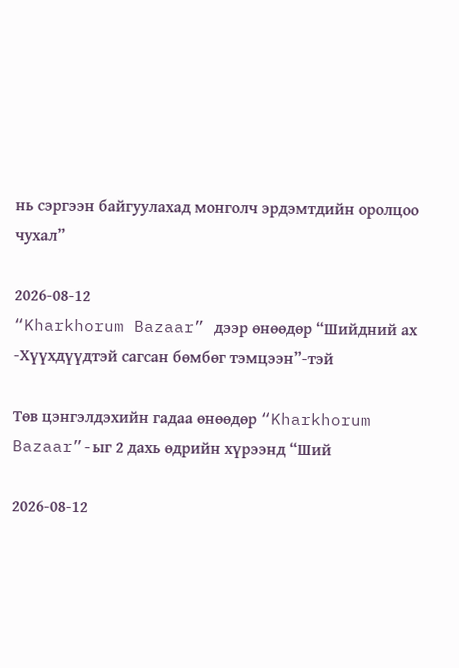нь сэргээн байгуулахад монголч эрдэмтдийн оролцоо чухал”

2026-08-12
“Kharkhorum Bazaar” дээр өнөөдөр “Шийдний ах -Хүүхдүүдтэй сагсан бөмбөг тэмцээн”-тэй

Төв цэнгэлдэхийн гадаа өнөөдөр “Kharkhorum Bazaar”-ыг 2 дахь өдрийн хүрээнд “Ший

2026-08-12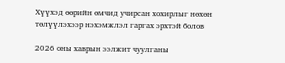Хүүхэд өөрийн өмчид учирсан хохирлыг нөхөн төлүүлэхээр нэхэмжлэл гаргах эрхтэй болов

2026 оны хаврын ээлжит чуулганы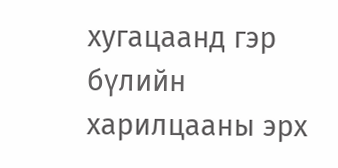хугацаанд гэр бүлийн харилцааны эрх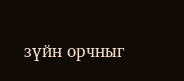зүйн орчныг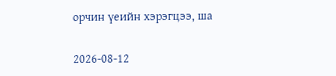орчин үеийн хэрэгцээ, ша

2026-08-12